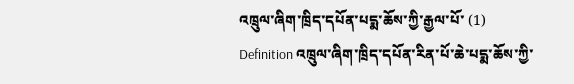འཁྲུལ་ཞིག་ཁྲིད་དཔོན་པདྨ་ཆོས་ཀྱི་རྒྱལ་པོ་ (1)
Definition འཁྲུལ་ཞིག་ཁྲིད་དཔོན་རིན་པོ་ཆེ་པདྨ་ཆོས་ཀྱི་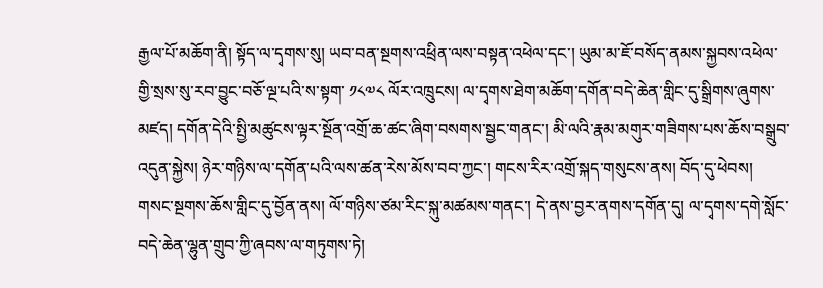རྒྱལ་པོ་མཆོག་ནི། སྟོད་ལ་དྭགས་སུ། ཡབ་བན་སྔགས་འཕྲིན་ལས་བསྟན་འཕེལ་དང་། ཡུམ་མ་ཇོ་བསོད་ནམས་སྐྱབས་འཕེལ་གྱི་སྲས་སུ་རབ་བྱུང་བཅོ་ལྔ་པའི་ས་སྟག་ ༡༨༧༨ ལོར་འཁྲུངས། ལ་དྭགས་ཐེག་མཆོག་དགོན་བདེ་ཆེན་གླིང་དུ་སྒྲིགས་ཞུགས་མཛད། དགོན་དེའི་སྤྱི་མཚུངས་ལྟར་སྔོན་འགྲོ་ཆ་ཚང་ཞིག་བསགས་སྦྱང་གནང་། མི་ལའི་རྣམ་མགུར་གཟིགས་པས་ཆོས་བསྒྲུབ་འདུན་སྐྱེས། ཉེར་གཉིས་ལ་དགོན་པའི་ལས་ཚན་རེས་མོས་བབ་ཀྱང་། གངས་རིར་འགྲོ་སྐད་གསུངས་ནས། བོད་དུ་ཕེབས། གསང་སྔགས་ཆོས་གླིང་དུ་བྱོན་ནས། ལོ་གཉིས་ཙམ་རིང་སྐུ་མཚམས་གནང་། དེ་ནས་བྱར་ནགས་དགོན་དུ། ལ་དྭགས་དགེ་སློང་བདེ་ཆེན་ལྷུན་གྲུབ་ཀྱི་ཞབས་ལ་གཏུགས་ཏེ།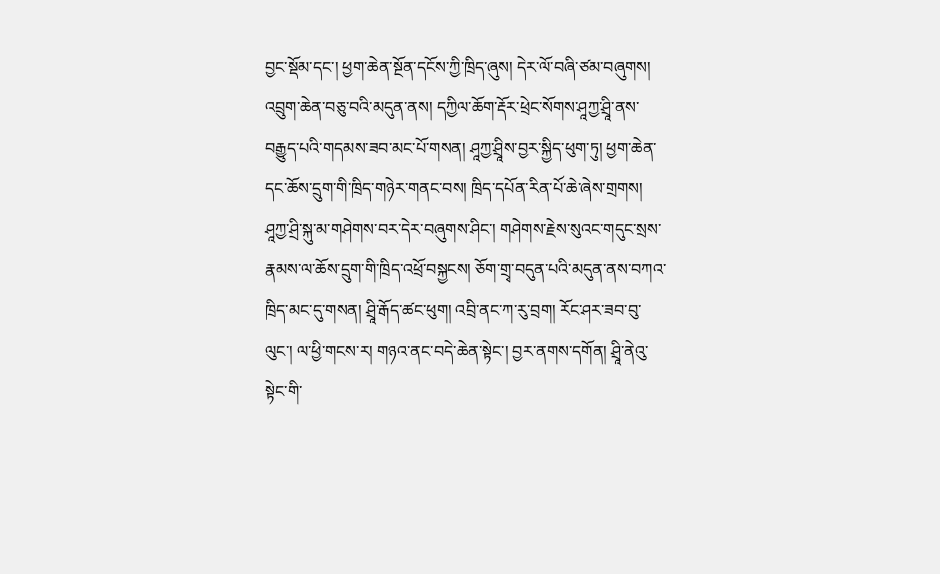བྱང་སྡོམ་དང་། ཕྱག་ཆེན་སྔོན་དངོས་ཀྱི་ཁྲིད་ཞུས། དེར་ལོ་བཞི་ཙམ་བཞུགས། འབྲུག་ཆེན་བཅུ་བའི་མདུན་ནས། དཀྱིལ་ཆོག་རྡོར་ཕྲེང་སོགས་ཤཱཀྱ་ཤྲཱི་ནས་བརྒྱུད་པའི་གདམས་ཟབ་མང་པོ་གསན། ཤཱཀྱ་ཤྲཱིས་བྱར་སྐྱིད་ཕུག་ཏུ། ཕྱག་ཆེན་དང་ཆོས་དྲུག་གི་ཁྲིད་གཉེར་གནང་བས། ཁྲིད་དཔོན་རིན་པོ་ཆེ་ཞེས་གྲགས། ཤཱཀྱ་ཤྲི་སྐུ་མ་གཤེགས་བར་དེར་བཞུགས་ཤིང་། གཤེགས་རྗེས་སུའང་གདུང་སྲས་རྣམས་ལ་ཆོས་དྲུག་གི་ཁྲིད་འཕྲོ་བསྐྱངས། ཅོག་གྲྭ་བདུན་པའི་མདུན་ནས་བཀའ་ཁྲིད་མང་དུ་གསན། ཤྲཱི་རྒོད་ཚང་ཕུག། འབྲི་ནང་ཀ་རུ་བྲག། རོང་ཤར་ཟབ་བུ་ལུང་། ལ་ཕྱི་གངས་ར། གཉའ་ནང་བདེ་ཆེན་སྟེང་། བྱར་ནགས་དགོན། ཤྲཱི་ནེའུ་སྟེང་གི་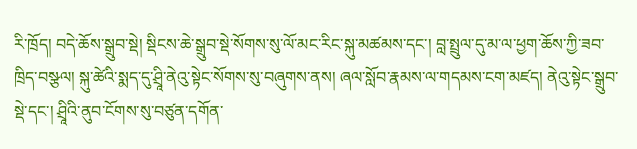རི་ཁྲོད། བདེ་ཆོས་སྒྲུབ་སྡེ། སྡིངས་ཆེ་སྒྲུབ་སྡེ་སོགས་སུ་ལོ་མང་རིང་སྐུ་མཚམས་དང་། བླ་སྤྲུལ་དུ་མ་ལ་ཕྱག་ཆོས་ཀྱི་ཟབ་ཁྲིད་བསྩལ། སྐུ་ཚེའི་སྨད་དུ་ཤྲཱི་ནེའུ་སྟེང་སོགས་སུ་བཞུགས་ནས། ཞལ་སློབ་རྣམས་ལ་གདམས་ངག་མཛད། ནེའུ་སྟེང་སྒྲུབ་སྡེ་དང་། ཤྲཱིའི་ནུབ་ངོགས་སུ་བཙུན་དགོན་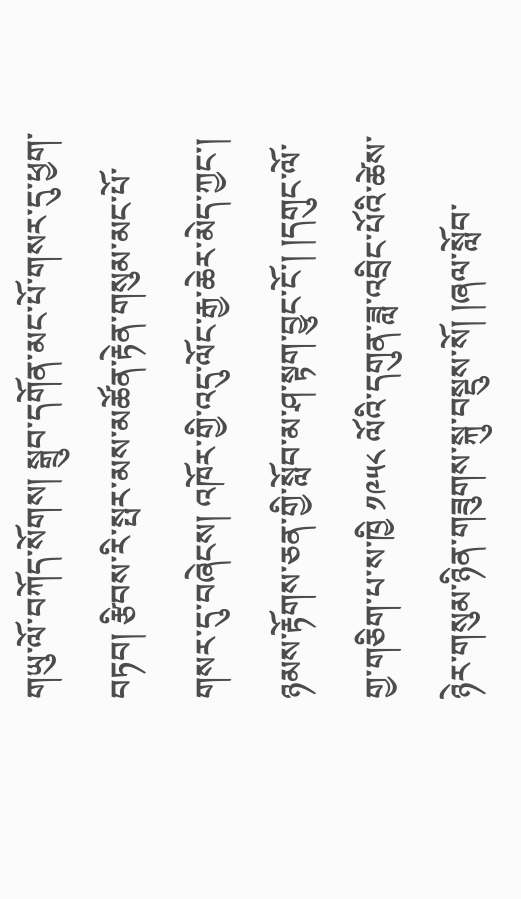གཡུ་ལོ་བཀོད་སོགས། སྒྲུབ་དགོན་མང་པོ་གསར་དུ་ཕྱག་བཏབ། རྩིབས་རི་སྤར་མས་མཚོན་རྟེན་གསུམ་མང་པོ་གསར་དུ་བཞེངས། འཁོར་གྱི་འདུ་ལོང་རྒྱ་ཆེར་མེད་ཀྱང་། ཉམས་རྟོགས་ཅན་གྱི་སློབ་མ་ཤ་སྟག་བྱུང་ངོ་། །དགུང་ལོ་གྱ་གཅིག་པ་ས་ཁྱི ༡༩༥༨ ལོའི་དགུན་ཟླ་འབྲིང་པོའི་ཚེས་ཉེར་གསུམ་ཉིན་གཟུགས་སྐུ་བསྡུས་སོ། །ཞལ་སློབ་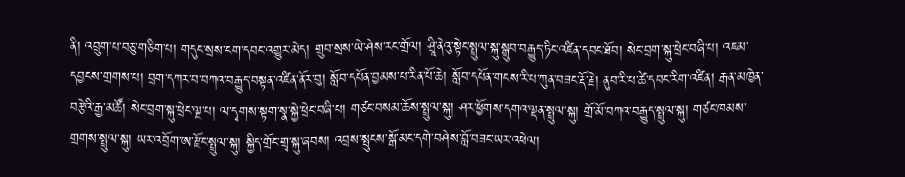ནི། འབྲུག་པ་བཅུ་གཅིག་པ། གདུང་སྲས་ངག་དབང་འགྱུར་མེད། གྲུབ་སྲས་ཡེ་ཤེས་རང་གྲོལ། ཤྲཱི་ནེའུ་སྟེང་སྤྲུལ་སྐུ་སྒྲུབ་བརྒྱུད་ཏིང་འཛིན་དབང་ཐོབ། སེང་བྲག་སྐུ་ཕྲེང་བཞི་པ། འཇམ་དབྱངས་གྲགས་པ། བྲག་དཀར་བ་བཀའ་བརྒྱུད་བསྟན་འཛིན་ནོར་བུ། སློབ་དཔོན་བྱམས་པ་རིན་པོ་ཆེ། སློབ་དཔོན་གངས་རི་པ་ཀུན་བཟང་རྡོ་རྗེ། ནུབ་རི་པ་ཚེ་དབང་རིག་འཛིན། རྒན་མཁྱེན་བརྩེའི་རྒྱ་མཚོ། སེང་བྲག་སྐུ་ཕྲེང་ལྔ་པ། ལ་དྭགས་སྟག་སྣ་སྐྱེ་ཕྲེང་བཞི་པ། གཙང་བསམ་ཆོས་སྤྲུལ་སྐུ། ཤར་ཕྱོགས་དགའ་ལྡན་སྤྲུལ་སྐུ། གྲོ་མོ་བཀའ་བརྒྱུད་སྤྲུལ་སྐུ། གཙང་ཁམས་གྲགས་སྤྲུལ་སྐུ། ཡར་འབྲོག་ཨ་རྫོང་སྤྲུལ་སྐུ། སྐྱིད་གྲོང་གྲྭ་སྐུ་ཞབས། འབྲས་སྤུངས་སྒོ་མང་དགེ་བཤེས་བློ་བཟང་ཡར་འཕེལ།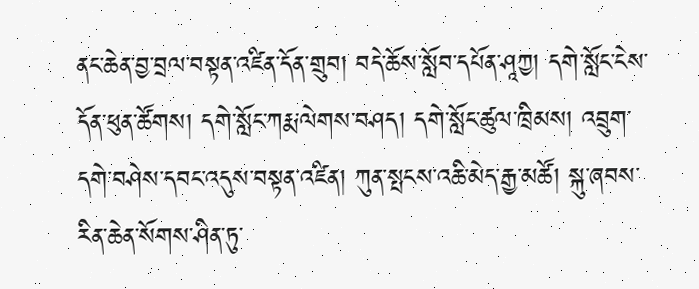ནང་ཆེན་བྱ་བྲལ་བསྟན་འཛིན་དོན་གྲུབ། བདེ་ཆོས་སློབ་དཔོན་ཤཱཀྱ། དགེ་སློང་ངེས་དོན་ཕུན་ཚོགས། དགེ་སློང་ཀརྨ་ལེགས་བཤད། དགེ་སློང་ཚུལ་ཁྲིམས། འབྲུག་དགེ་བཤེས་དབང་འདུས་བསྟན་འཛིན། ཀུན་སྤངས་འཆི་མེད་རྒྱ་མཚོ། སྐུ་ཞབས་རིན་ཆེན་སོགས་ཤིན་ཏུ་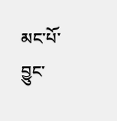མང་པོ་བྱུང་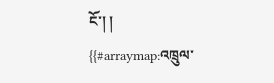ངོ་། །
{{#arraymap:འཁྲུལ་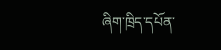ཞིག་ཁྲིད་དཔོན་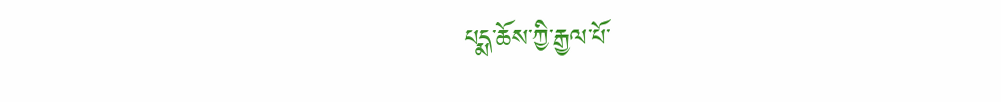པདྨ་ཆོས་ཀྱི་རྒྱལ་པོ་